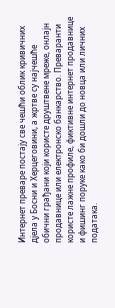Интернет преваре постају све чешћи облик кривичних дјела у Босни и Херцеговини, а жртве су најчешће обични грађани који користе друштвене мреже, онлајн продавнице или електронско банкарство. Преваранти користе лажне профиле, фиктивне интернет продавнице и фишинг поруке како би дошли до новца или личних података.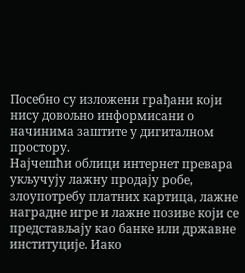Посебно су изложени грађани који нису довољно информисани о начинима заштите у дигиталном простору.
Најчешћи облици интернет превара укључују лажну продају робе, злоупотребу платних картица, лажне наградне игре и лажне позиве који се представљају као банке или државне институције. Иако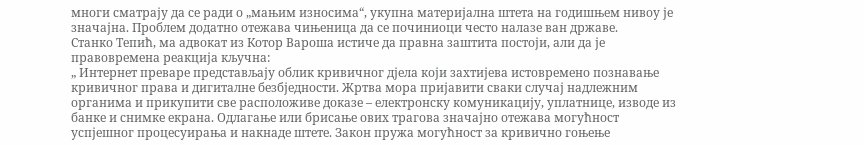многи сматрају да се ради о „мањим износима“, укупна материјална штета на годишњем нивоу је значајна. Проблем додатно отежава чињеница да се починиоци често налазе ван државе.
Станко Тепић, ма адвокат из Котор Вароша истиче да правна заштита постоји, али да је правовремена реакција кључна:
„ Интернет преваре представљају облик кривичног дјела који захтијева истовремено познавање кривичног права и дигиталне безбједности. Жртва мора пријавити сваки случај надлежним органима и прикупити све расположиве доказе – електронску комуникацију, уплатнице, изводе из банке и снимке екрана. Одлагање или брисање ових трагова значајно отежава могућност успјешног процесуирања и накнаде штете. Закон пружа могућност за кривично гоњење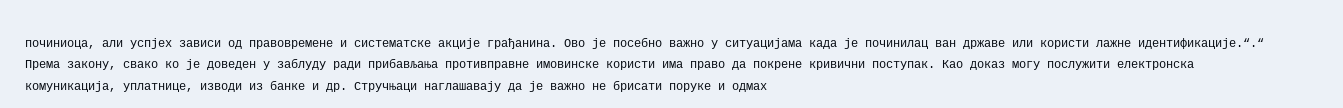починиоца, али успјех зависи од правовремене и систематске акције грађанина. Ово је посебно важно у ситуацијама када је починилац ван државе или користи лажне идентификације.“.“
Према закону, свако ко је доведен у заблуду ради прибављања противправне имовинске користи има право да покрене кривични поступак. Као доказ могу послужити електронска комуникација, уплатнице, изводи из банке и др. Стручњаци наглашавају да је важно не брисати поруке и одмах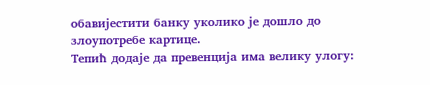обавијестити банку уколико је дошло до злоупотребе картице.
Тепић додаје да превенција има велику улогу: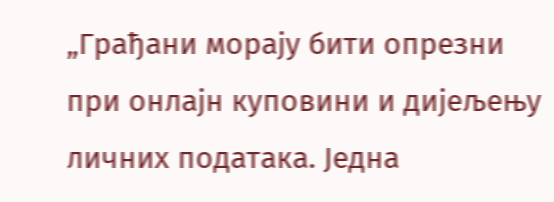„Грађани морају бити опрезни при онлајн куповини и дијељењу личних података. Једна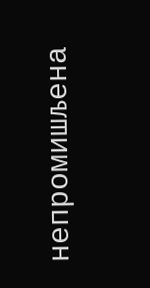непромишљена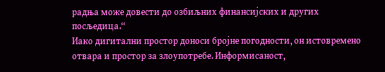радња може довести до озбиљних финансијских и других посљедица.“
Иако дигитални простор доноси бројне погодности, он истовремено отвара и простор за злоупотребе. Информисаност,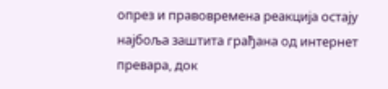опрез и правовремена реакција остају најбоља заштита грађана од интернет превара, док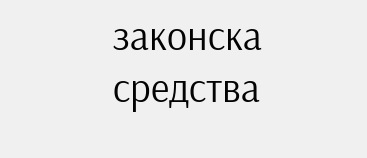законска средства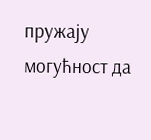пружају могућност да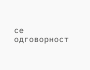се одговорност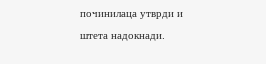починилаца утврди и штета надокнади.